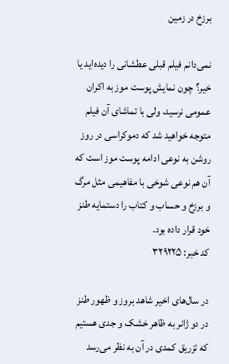برزخ در زمین

نمی‌دانم فیلم قبلی عطشانی را دیده‌اید یا خیر؟ چون نمایش پوست موز به اکران عمومی نرسید، ولی با تماشای آن فیلم متوجه خواهید شد که دموکراسی در روز روشن به نوعی ادامه پوست موز است که آن هم نوعی شوخی با مفاهیمی مثل مرگ و برزخ و حساب و کتاب را دستمایه طنز خود قرار داده بود.
کد خبر: ۳۲۹۲۲۵

در سال‌های اخیر شاهد بروز و ظهور طنز در دو ژانر به ظاهر خشک و جدی هستیم که تزریق کمدی در آن به نظر می‌رسد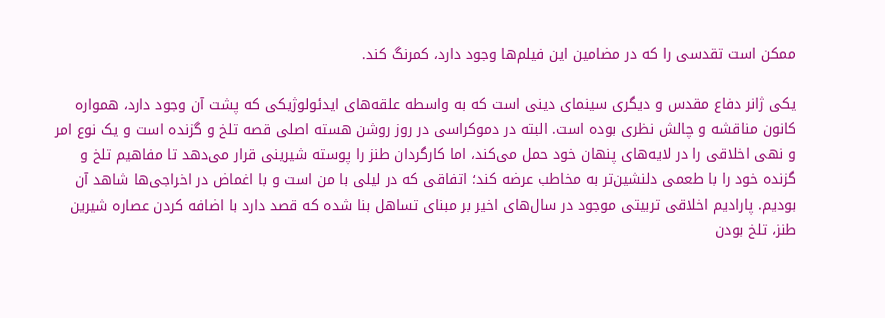ممکن است تقدسی را که در مضامین این فیلم‌ها وجود دارد، کمرنگ کند.

یکی ژانر دفاع مقدس و دیگری سینمای دینی است که به واسطه علقه‌های ایدئولوژیکی که پشت آن وجود دارد، همواره کانون مناقشه و چالش نظری بوده است. البته در دموکراسی در روز روشن هسته اصلی قصه تلخ و گزنده است و یک نوع امر و نهی اخلاقی را در لایه‌های پنهان خود حمل می‌کند، اما کارگردان طنز را پوسته شیرینی قرار می‌دهد تا مفاهیم تلخ و گزنده خود را با طعمی دلنشین‌تر به مخاطب عرضه کند؛ اتفاقی که در لیلی با من است و با اغماض در اخراجی‌ها شاهد آن بودیم. پارادیم اخلاقی تربیتی موجود در سال‌های اخیر بر مبنای تساهل بنا شده که قصد دارد با اضافه کردن عصاره شیرین طنز، تلخ بودن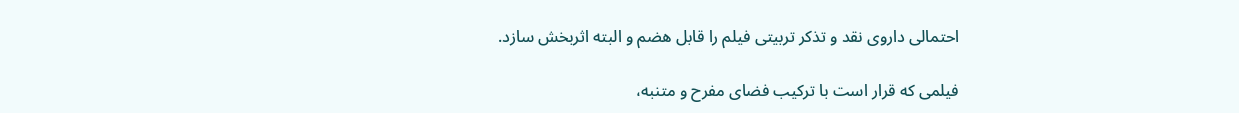احتمالی داروی نقد و تذکر تربیتی فیلم را قابل هضم و البته اثربخش سازد.

فیلمی که قرار است با ترکیب فضای مفرح و متنبه،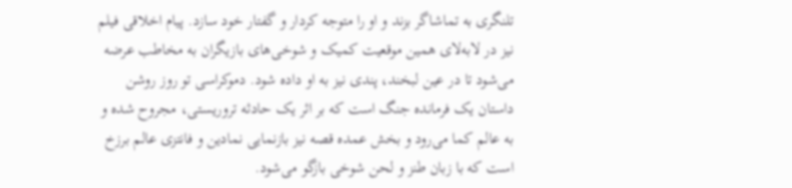تلنگری به تماشاگر بزند و او را متوجه کردار و گفتار خود سازد. پیام اخلاقی فیلم نیز در لابه‌لای همین موقعیت کمیک و شوخی‌های بازیگران به مخاطب عرضه می‌شود تا در عین لبخند، پندی نیز به او داده شود. دموکراسی تو روز روشن داستان یک فرمانده جنگ است که بر اثر یک حادثه تروریستی، مجروح شده و به عالم کما می‌رود و بخش عمده قصه نیز بازنمایی نمادین و فانتزی عالم برزخ است که با زبان طنز و لحن شوخی بازگو می‌شود.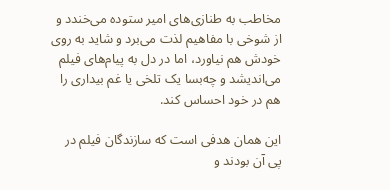مخاطب به طنازی‌های امیر ستوده می‌خندد و از شوخی با مفاهیم لذت می‌برد و شاید به روی خودش هم نیاورد، اما در دل به پیام‌های فیلم می‌اندیشد و چه‌بسا یک تلخی یا غم بیداری را هم در خود احساس کند.

این همان هدفی است که سازندگان فیلم در پی آن بودند و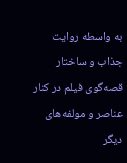به واسطه روایت جذاب و ساختار قصه‌گوی فیلم در کنار عناصر و مولفه‌های دیگر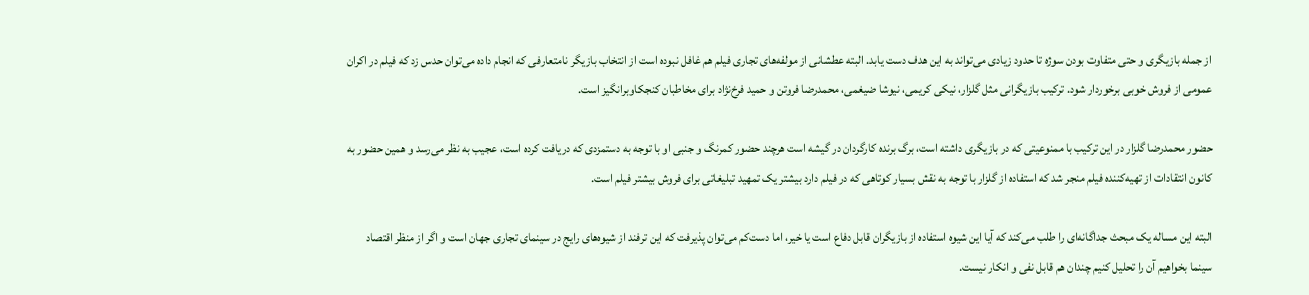از جمله بازیگری و حتی متفاوت بودن سوژه تا حدود زیادی می‌تواند به این هدف دست یابد. البته عطشانی از مولفه‌های تجاری فیلم هم غافل نبوده است از انتخاب بازیگر نامتعارفی که انجام داده می‌توان حدس زد که فیلم در اکران عمومی از فروش خوبی برخوردار شود. ترکیب بازیگرانی مثل گلزار، نیکی کریمی، نیوشا ضیغمی، محمدرضا فروتن و حمید فرخ‌نژاد برای مخاطبان کنجکاوبرانگیز است.

حضور محمدرضا گلزار در این ترکیب با ممنوعیتی که در بازیگری داشته است، برگ برنده کارگردان در گیشه است هرچند حضور کمرنگ و جنبی او با توجه به دستمزدی که دریافت کرده است، عجیب به نظر می‌رسد و همین حضور به کانون انتقادات از تهیه‌کننده فیلم منجر شد که استفاده از گلزار با توجه به نقش بسیار کوتاهی که در فیلم دارد بیشتر یک تمهید تبلیغاتی برای فروش بیشتر فیلم است.

البته این مساله یک مبحث جداگانه‌ای را طلب می‌کند که آیا این شیوه استفاده از بازیگران قابل دفاع است یا خیر، اما دست‌کم می‌توان پذیرفت که این ترفند از شیوه‌های رایج در سینمای تجاری جهان است و اگر از منظر اقتصاد سینما بخواهیم آن را تحلیل کنیم چندان هم قابل نفی و انکار نیست.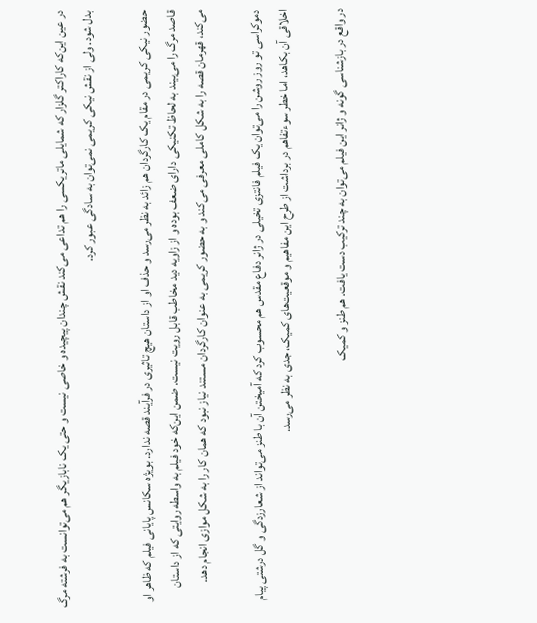در عین این‌که کاراکتر گلزار که شمایلی ماتریکسی را هم تداعی می‌کند نقش چندان پیچیده و خاصی نیست و حتی یک نابازیگر هم می‌توانست به فرشته مرگ بدل شود. ولی از نقش نیکی کریمی نمی‌توان به سادگی عبور کرد.

حضور نیکی کریمی در مقام یک کارگردان هم زائد به نظر می‌رسد و حذف او از داستان هیچ تاثیری در فرآیند قصه ندارد. بویژه سکانس پایانی فیلم که ظاهر او قاصد مرگ را می‌بیند به لحاظ تکنیکی دارای ضعف بوده و از زاویه دید مخاطب قابل رویت نیست. ضمن این‌که خود فیلم به واسطه روایتی که از داستان می‌کند، قهرمان قصه را به شکل کاملی معرفی می‌کند و به حضور کریمی به عنوان کارگردان مستند نیاز نبود که همان کار را به شکل موازی انجام دهد.

دموکراسی تو روز روشن را می‌توان یک فیلم فانتزی تخیلی در ژانر دفاع مقدس هم محسوب کرد که آمیختن آن با طنز می‌تواند از شعارزدگی و گل درشتی پیام اخلاقی آن بکاهد، اما خطر سوءتفاهم در برداشت از طرح این مفاهیم و موقعیت‌های کمیک، جدی به نظر می‌رسد.

در واقع در بازشناسی گونه و ژانر این فیلم می‌توان به چند ترکیب دست یافت. هم طنز و کمیک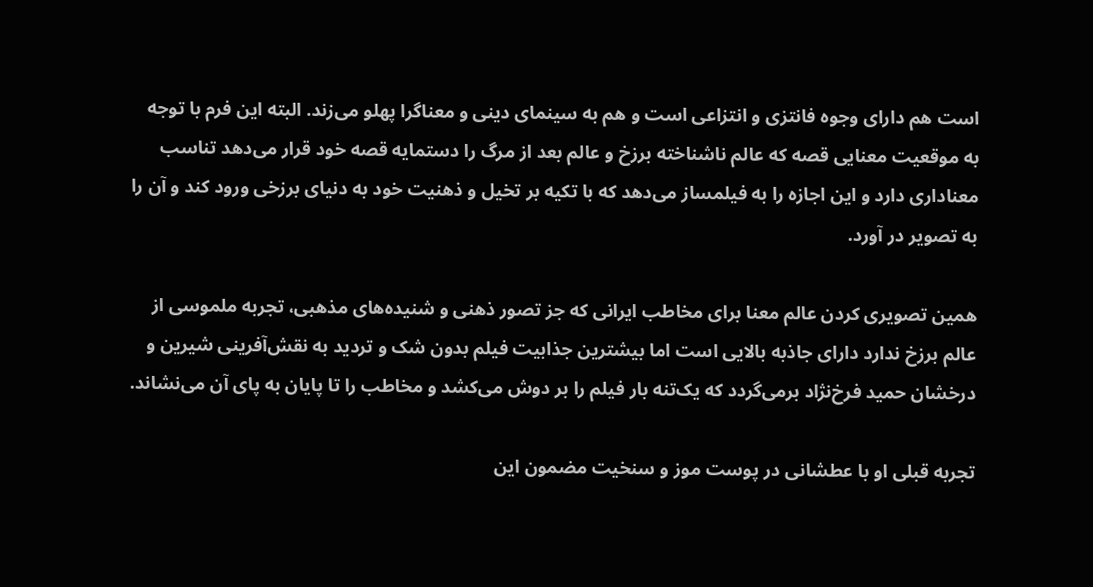است هم دارای وجوه فانتزی و انتزاعی است و هم به سینمای دینی و معناگرا پهلو می‌زند. البته این فرم با توجه به موقعیت معنایی قصه که عالم ناشناخته برزخ و عالم بعد از مرگ را دستمایه قصه خود قرار می‌دهد تناسب معناداری دارد و این اجازه را به فیلمساز می‌دهد که با تکیه بر تخیل و ذهنیت خود به دنیای برزخی ورود کند و آن را به تصویر در آورد.

همین تصویری کردن عالم معنا برای مخاطب ایرانی که جز تصور ذهنی و شنیده‌های مذهبی، تجربه ملموسی از عالم برزخ ندارد دارای جاذبه بالایی است اما بیشترین جذابیت فیلم بدون شک و تردید به نقش‌آفرینی شیرین و درخشان حمید فرخ‌نژاد برمی‌گردد که یک‌تنه بار فیلم را بر دوش می‌کشد و مخاطب را تا پایان به پای آن می‌نشاند.

تجربه قبلی او با عطشانی در پوست موز و سنخیت مضمون این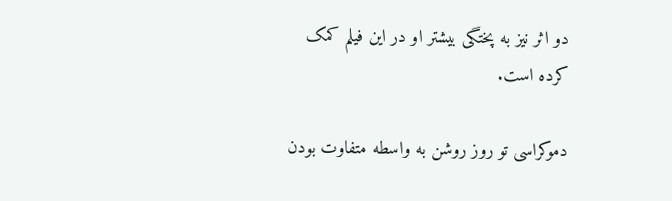دو اثر نیز به پختگی بیشتر او در این فیلم کمک کرده است.

دموکراسی تو روز روشن به واسطه متفاوت بودن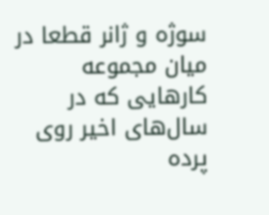سوژه و ژانر قطعا در میان مجموعه کارهایی که در سال‌های اخیر روی پرده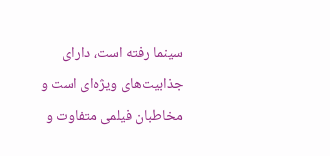سینما رفته است، دارای جذابیت‌های ویژه‌ای است و مخاطبان فیلمی متفاوت و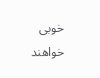خوبی خواهند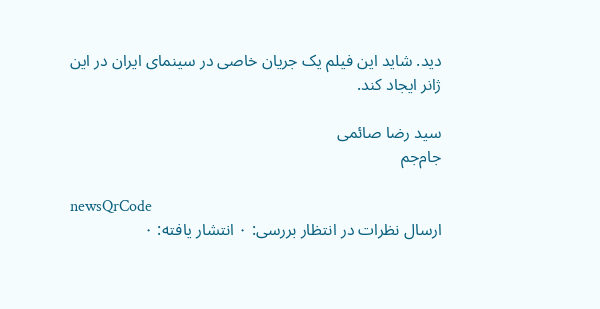دید. شاید این فیلم یک جریان خاصی در سینمای ایران در این ژانر ایجاد کند.

سید رضا صائمی
جام‌جم

newsQrCode
ارسال نظرات در انتظار بررسی: ۰ انتشار یافته: ۰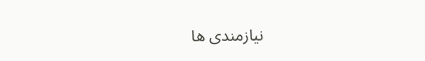نیازمندی ها